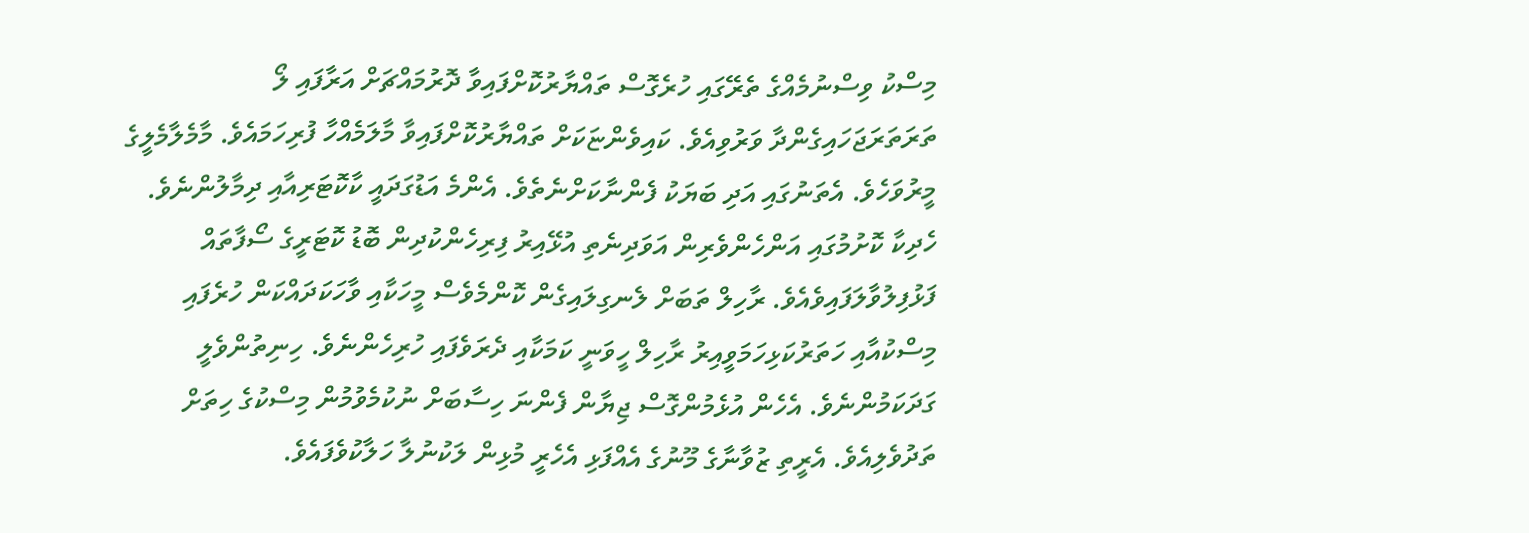މިސްކު ވިސްނުމެއްގެ ތެރޭގައި ހުރެގޮސް ތައްޔާރުކޮށްފައިވާ ދޮރުމައްޗަށް އަރާފައި ލޯ ތަރަތަރަޖަހައިގެންދާ ވަރުވިއެވެ. ކައިވެންޏަކަށް ތައްޔާރުކޮށްފައިވާ މާލަމެއްހާ ފުރިހަމައެވެ. މާމެލާމެލީގެ މީރުވަހެވެ. އެތަނުގައި އަދި ބަޔަކު ފެންނާކަށްނެތެވެ. އެންމެ އަޑުގަދައީ ކާކޮޓަރިއާއި ދިމާލުންނެވެ. ހެދިކާ ކޮށުމުގައި އަންހެންވެރިން އަވަދިނެތި އުޅޭއިރު ފިރިހެންކުދިން ބޮޑު ކޮޓަރީގެ ސޯފާތައް ފަޅުފިލުވާލަފައިވެއެވެ. ރާހިލް ތަބަށް ލެނގިލައިގެން ކޮންމެވެސް މީހަކާއި ވާހަކަދައްކަން ހުރެފައި މިސްކުއާއި ހަތަރުކަޅިހަމަވީއިރު ރާހިލް ހީވަނީ ކަމަކާއި ދެރަވެފައި ހުރިހެންނެވެ. ހިނިތުންވެލީ ގަދަކަމުންނެވެ. އެހެން އުޅެމުންގޮސް ޖިޔާން ފެންނަ ހިސާބަށް ނުކުމެވުމުން މިސްކުގެ ހިތަށް ތަދުވެލިއެވެ. އެރީތި ޒުވާނާގެ މޫނުގެ އެއްފަޅި އެހެރީ މުޅިން ލަކުނުލާ ހަލާކުވެފައެވެ.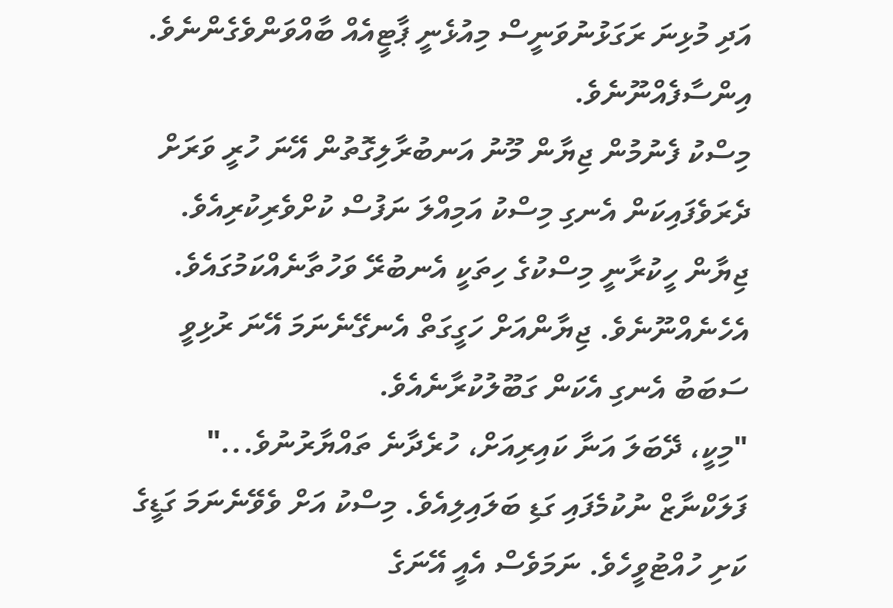އަދި މުޅިނަ ރަގަޅުނުވަނީސް މިއުޅެނީ ޕާޓީއެއް ބާއްވަންވެގެންނެވެ. އިންސާފެއްނޫނެވެ.
މިސްކު ފެނުމުން ޖިޔާން މޫނު އަނބުރާލިގޮތުން އޭނަ ހުރީ ވަރަށް ދެރަވެފައިކަން އެނގި މިސްކު އަމިއްލަ ނަފުސް ކުށްވެރިކުރިއެވެ. ޖިޔާން ހީކުރާނީ މިސްކުގެ ހިތަކީ އެނބުރޭ ވަހުތާނެއްކަމުގައެވެ. އެހެނެއްނޫނެވެ. ޖިޔާންއަށް ހަގީގަތް އެނގޭނެނަމަ އޭނަ ރުޅިވީ ސަބަބު އެނގި އެކަން ގަބޫލުކުރާނެއެވެ.
"މިކީ، ދޭބަލަ އަނާ ކައިރިއަށް، ހުރެދާނެ ތައްޔާރުނުވެ..." ފަލަކްނާޒް ނުކުމެފައި ގަޑި ބަލައިލިއެވެ. މިސްކު އަށް ވެވޭނެނަމަ ގަޑީގެ ކަށި ހުއްޓުވީހެވެ. ނަމަވެސް އެއީ އޭނަގެ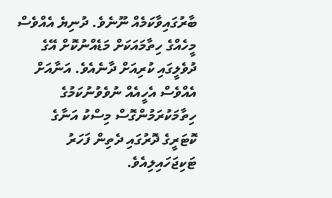ބާރުގައިވާކަމެއް ނޫނެވެ. ދުނިޔެ އެއްވެސް މީހެއްގެ ހިތާމައަކަށް މަޑެއްނުކޮށް އޭގެ ދުވެލީގައި ކުރިއަށް ދާނެއެވެ. އަނާއަށް އެއްވެސް އެހީއެއް ނުވެވުނުކަމުގެ ހިތާމަކުރަމުންގޮސް މިސްކު އަނާގެ ކޮޓަރީގެ ދޮރުގައި ދެތިން ފަހަރު ޓަކިޖަހައިލިއެވެ.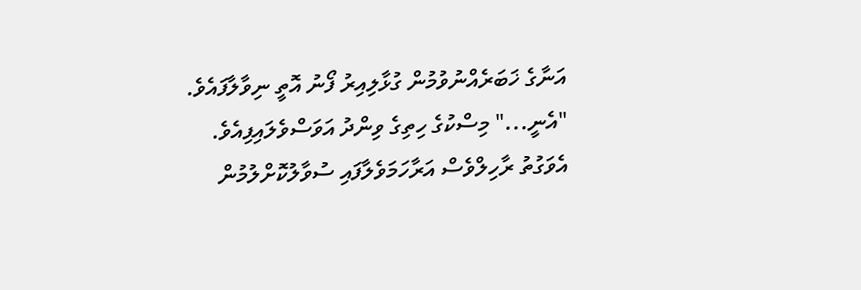އަނާގެ ޚަބަރެއްނުވުމުން ގުޅާލިއިރު ފޯނު އޮތީ ނިވާލާފައެވެ.
"އެނީ..." މިސްކުގެ ހިތިގެ ވިންދު އަވަސްވެލައިފިއެވެ. އެވަގުތު ރާހިލްވެސް އަރާހަމަވެލާފައި ސުވާލުކޮށްލުމުން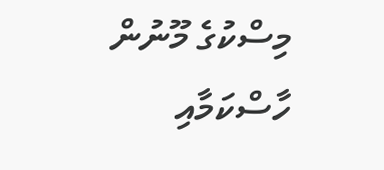މިސްކުގެ މޫނުން ހާސްކަމާއި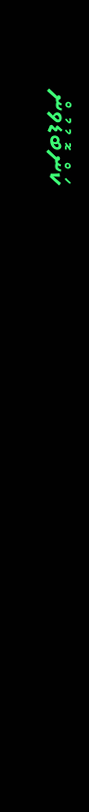ކަންބޮޑުވުން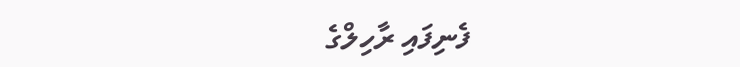ފެނިފައި ރާހިލްގެ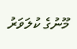މޫނުގެ ކުލަވަރު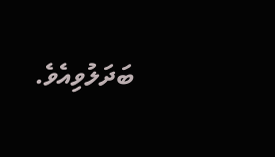ބަދަލުވިއެވެ.